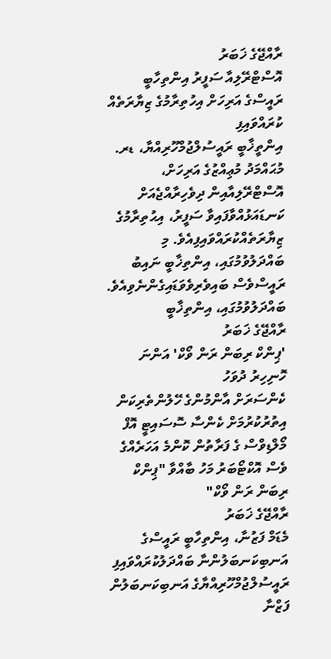ރާއްޖޭގެ ޚަބަރު
އޮސްޓްރޭލިއާ ސަފީރު އިންތިހާބީ ރައީސްގެ އަރިހަށް އިހުތިރާމުގެ ޒިޔާރަތެއް ކުރައްވައިފި
އިންތީޚާބީ ރައީސުލްޖުމްހޫރިއްޔާ، ޑރ. މުޙައްމަދު މުޢިއްޒުގެ އަރިހަށް، އޮސްޓްރޭލިއާއިން ދިވެހިރާއްޖެއަށް ކަނޑައަޅުއްވާފައިވާ ސަފީރު، އިޙުތިރާމުގެ ޒިޔާރަތެއްކުރައްވައިފިއެވެ. މި ބައްދަލުވުމުގައި، އިންތިޚާބީ ނައިބު ރައީސްވެސް ބައިވެރިވެވަޑައިގެންނެވިއެވެ. ބައްދަލުވުމުގައި، އިންތިޚާބީ
ރާއްޖޭގެ ޚަބަރު
'ޕިންކް ރިބަން ރަން ވޯކް' އަންނަ ހޮނިހިރު ދުވަހު
ކެންސަރަށް އާންމުންގެ ހޭލުންތެރިކަން އިތުރުކުރުމަށް ކެންސާ ސޮސައިޓީ އޮފް މޯލްޑިވްސް ގެ ފަރާތުން ކޮންމެ އަހަރެއްގެ ވެސް އޮކްޓޯބަރު މަހު ބާއްވާ "ޕިންކް ރިބަން ރަން ވޯކް"
ރާއްޖޭގެ ޚަބަރު
މެޑަމް ފަޒުނާ، އިންތިހާބީ ރައީސްގެ އަނބިކަނބަލުންނާ ބައްދަލުކުރައްވައިފި
ރައީސުލްޖުމްހޫރިއްޔާގެ އަނބިކަނބަލުން ފަޒްނާ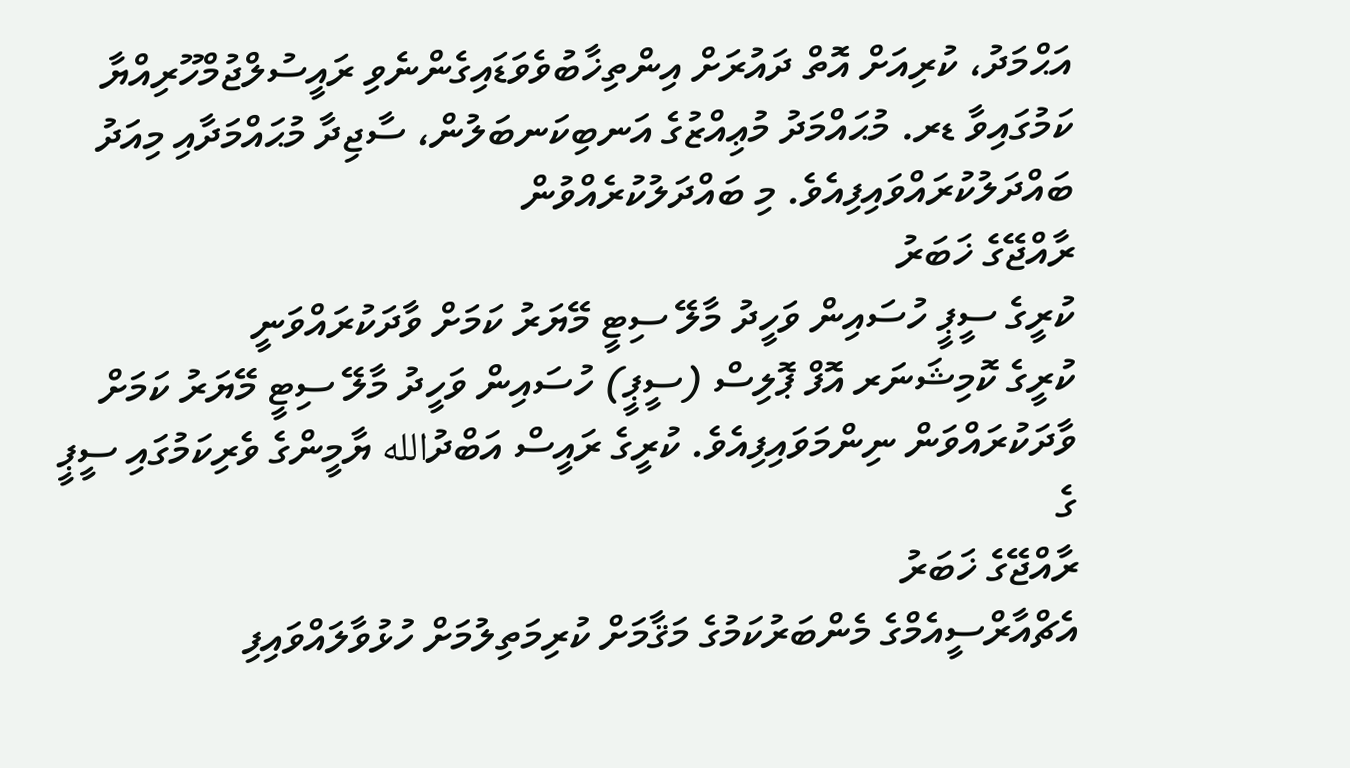އަޙްމަދު، ކުރިއަށް އޮތް ދައުރަށް އިންތިޚާބުވެވަޑައިގެންނެވި ރައީސުލްޖުމްހޫރިއްޔާ ކަމުގައިވާ ޑރ. މުޙައްމަދު މުޢިއްޒުގެ އަނބިކަނބަލުން، ސާޖިދާ މުޙައްމަދާއި މިއަދު ބައްދަލުކުރައްވައިފިއެވެ. މި ބައްދަލުކުރެއްވުން
ރާއްޖޭގެ ޚަބަރު
ކުރީގެ ސީޕީ ހުސައިން ވަހީދު މާލޭ ސިޓީ މޭޔަރު ކަމަށް ވާދަކުރައްވަނީ
ކުރީގެ ކޮމިޝަނަރ އޮފް ޕޮލިސް (ސީޕީ) ހުސައިން ވަހީދު މާލޭ ސިޓީ މޭޔަރު ކަމަށް ވާދަކުރައްވަން ނިންމަވައިފިއެވެ. ކުރީގެ ރައީސް އަބްދުالله ޔާމީންގެ ވެރިކަމުގައި ސީޕީ ގެ
ރާއްޖޭގެ ޚަބަރު
އެޗްއާރްސީއެމްގެ މެންބަރުކަމުގެ މަޤާމަށް ކުރިމަތިލުމަށް ހުޅުވާލައްވައިފި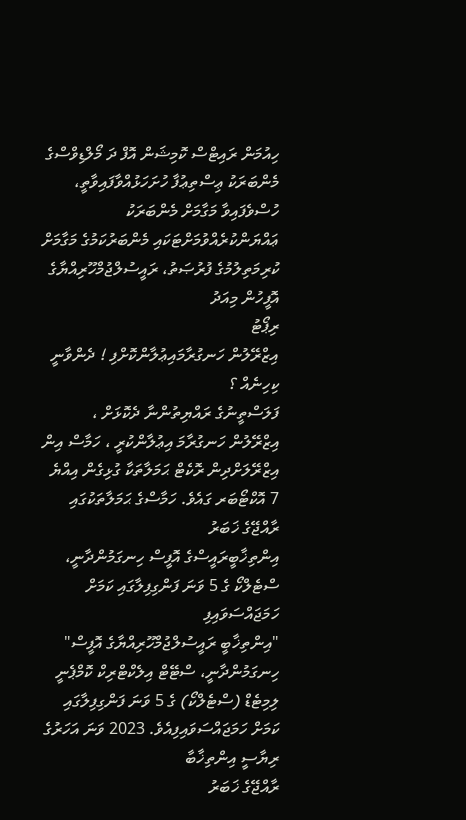ހިއުމަން ރައިޓްސް ކޮމިޝަން އޮފް ދަ މޯލްޑިވްސްގެ މެންބަރަކު ޢިސްތިޢުފާ ހުށަހަޅުއްވާފައިވާތީ، ހުސްވެފައިވާ މަގާމަށް މެންބަރަކު ޢައްޔަންކުރެއްވުމަށްޓަކައި މެންބަރުކަމުގެ މަގާމަށް ކުރިމަތިލުމުގެ ފުރުޞަތު، ރައީސުލްޖުމްހޫރިއްޔާގެ އޮފީހުން މިއަދު
ރިޕޯޓު
އިޒްރޭލުން ހަނގުރާމައިޢުލާންކޮށްފި ! ދެންވާނީ ކިހިނެއް ؟
ފަލަސްތީނުގެ ރައްޔިތުންނާ ދެކޮޅަށް ، އިޒްރޭލުން ހަނގުރާމަ އިޢުލާންކުރީ ، ހަމާސް އިން އިޒްރޭލަށްދިން ރޮކެޓް ޙަމަލާތަކާ ގުޅިގެން އިއްޔެ 7 އޮކްޓޯބަރ ގައެވެ. ހަމާސްގެ ޙަމަލާތަކުގައި
ރާއްޖޭގެ ޚަބަރު
އިންތިޚާބީރައީސްގެ އޮފީސް ހިނގަމުންދާނީ، ސްޓެލްކޯ ގެ 5 ވަނަ ފަންގިފިލާގައި ކަމަށް ހަމަޖައްސަވައިފި
"އިންތިޚާބީ ރައީސުލްޖުމްހޫރިއްޔާގެ އޮފީސް" ހިނގަމުންދާނީ، ސްޓޭޓް އިލެކްޓްރިކް ކޮމްޕެނީ ލިމިޓެޑް (ސްޓެލްކޯ) ގެ 5 ވަނަ ފަންގިފިލާގައި ކަމަށް ހަމަޖައްސަވައިފިއެވެ. 2023 ވަނަ އަހަރުގެ ރިޔާސީ އިންތިޚާބާ
ރާއްޖޭގެ ޚަބަރު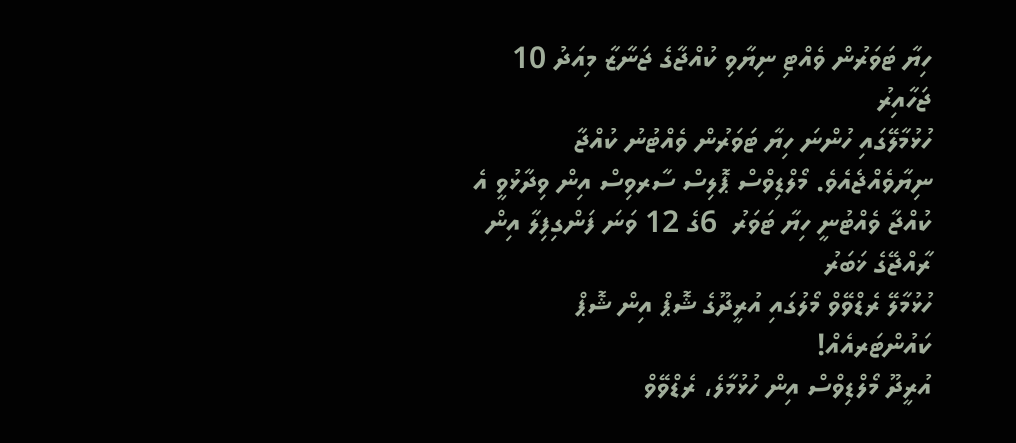ހިޔާ ޓަވަރުން ވެއްޓި ނިޔާވި ކުއްޖާގެ ޖަނާޒާ މިއަދު 10 ޖަހާއިރު
ހުޅުމާލޭގައި ހުންނަ ހިޔާ ޓަވަރުން ވެއްޓުނު ކުއްޖާ ނިޔާވެއްޖެއެވެ. މޯލްޑިވްސް ޕޮލިސް ސާރވިސް އިން ވިދާޅުވީ އެ ކުއްޖާ ވެއްޓުނީ ހިޔާ ޓަވަރު  6ގެ 12 ވަނަ ފަންގިފިލާ އިން
ރާއްޖޭގެ ޚަބަރު
ހުޅުމާލޭ ރެޑްވޭވް މޯލުގައި އުރީދޫގެ ޝޮޕް އިން ޝޮޕް ކައުންޓަރއެއް!
އުރީދޫ މޯލްޑިވްސް އިން ހުޅުމާލެ، ރެޑްވޭވް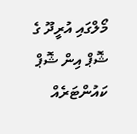މޯލްގައި އުރީދޫ ގެ ޝޮޕް އިން ޝޮޕް ކައުންޓަރެއް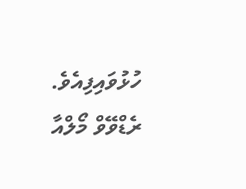ހުޅުވައިފިއެވެ. ރެޑްވޭވް މޯލްއާ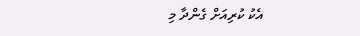އެކު ކުރިއަށް ގެންދާ މި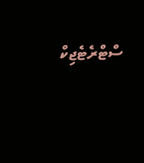ސްޓްރެޓެޖިކް